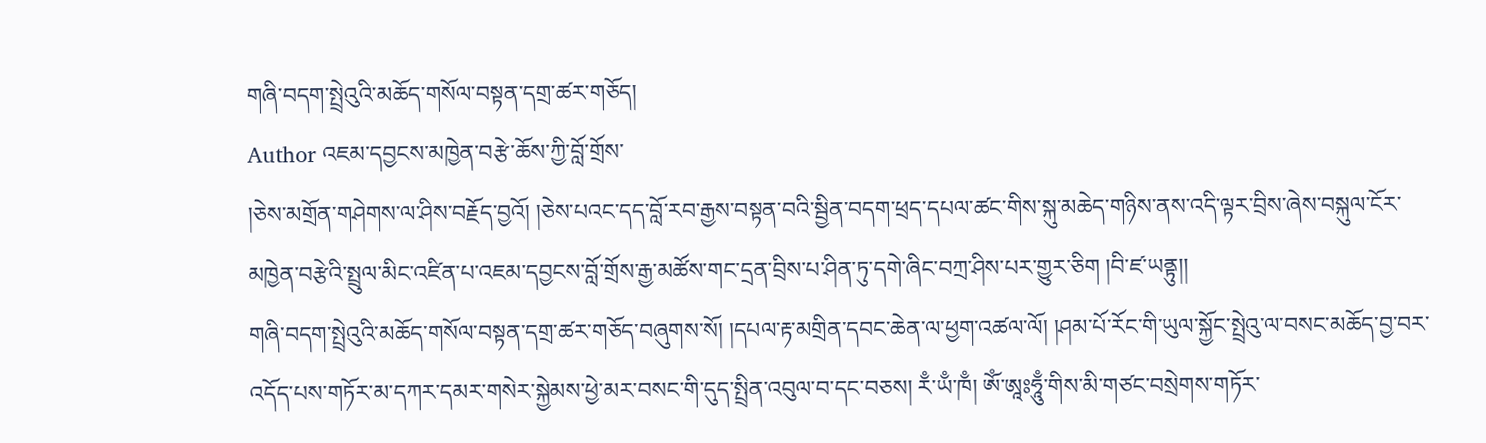གཞི་བདག་སྤྲེའུའི་མཆོད་གསོལ་བསྟན་དགྲ་ཚར་གཅོད།
Author འཇམ་དབྱངས་མཁྱེན་བརྩེ་ཆོས་ཀྱི་བློ་གྲོས་
།ཅེས་མགྲོན་གཤེགས་ལ་ཤིས་བརྗོད་བྱའོ། །ཅེས་པའང་དད་བློ་རབ་རྒྱས་བསྟན་བའི་སྦྱིན་བདག་ཕྲད་དཔལ་ཚང་གིས་སྐུ་མཆེད་གཉིས་ནས་འདི་ལྟར་བྲིས་ཞེས་བསྐུལ་ངོར་མཁྱེན་བརྩེའི་སྤྲུལ་མིང་འཛིན་པ་འཇམ་དབྱངས་བློ་གྲོས་རྒྱ་མཚོས་གང་དྲན་བྲིས་པ་ཤིན་ཏུ་དགེ་ཞིང་བཀྲ་ཤིས་པར་གྱུར་ཅིག །བི་ཛ་ཡནྟུ།།
གཞི་བདག་སྤྲེའུའི་མཆོད་གསོལ་བསྟན་དགྲ་ཚར་གཅོད་བཞུགས་སོ། །དཔལ་རྟ་མགྲིན་དབང་ཆེན་ལ་ཕྱག་འཚལ་ལོ། །ཤམ་པོ་རོང་གི་ཡུལ་སྐྱོང་སྤྲེའུ་ལ་བསང་མཆོད་བྱ་བར་འདོད་པས་གཏོར་མ་དཀར་དམར་གསེར་སྐྱེམས་ཕྱེ་མར་བསང་གི་དུད་སྤྲིན་འབུལ་བ་དང་བཅས། རྃ་ཡྃ་ཁྃ། ཨོཾ་ཨཱཿཧཱུྃ་གིས་མི་གཙང་བསྲེགས་གཏོར་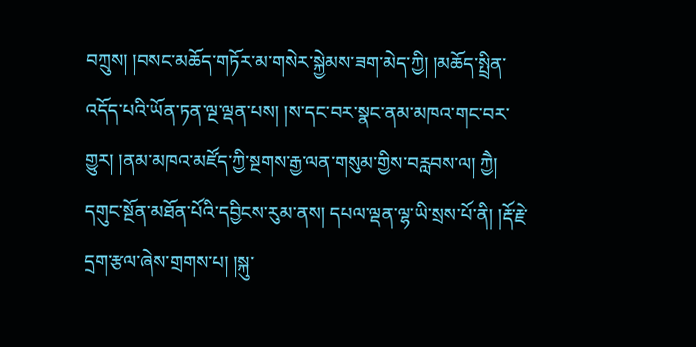བཀྲུས། །བསང་མཆོད་གཏོར་མ་གསེར་སྐྱེམས་ཟག་མེད་ཀྱི། །མཆོད་སྤྲིན་འདོད་པའི་ཡོན་ཏན་ལྔ་ལྡན་པས། །ས་དང་བར་སྣང་ནམ་མཁའ་གང་བར་གྱུར། །ནམ་མཁའ་མཛོད་ཀྱི་སྔགས་རྒྱ་ལན་གསུམ་གྱིས་བརླབས་ལ། ཀྱཻ། དགུང་སྔོན་མཐོན་པོའི་དབྱིངས་རུམ་ནས། དཔལ་ལྡན་ལྷ་ཡི་སྲས་པོ་ནི། །རྡོ་རྗེ་དྲག་རྩལ་ཞེས་གྲགས་པ། །སྐུ་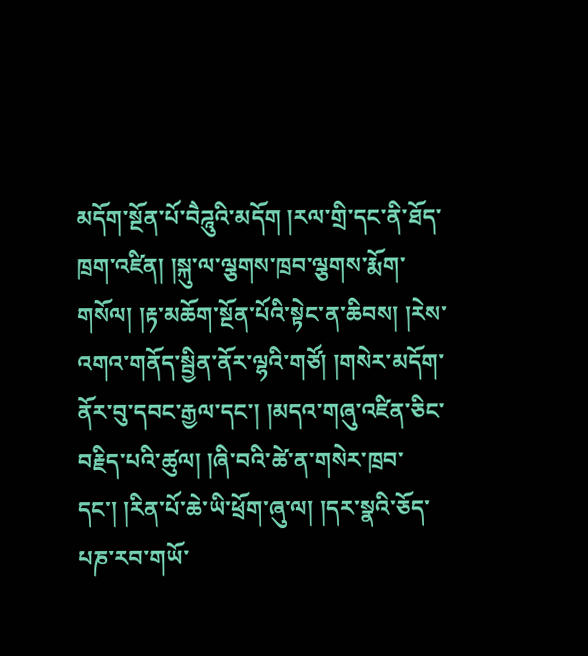མདོག་སྔོན་པོ་བཻཌཱུའི་མདོག །རལ་གྲི་དང་ནི་ཐོད་ཁྲག་འཛིན། །སྐུ་ལ་ལྕགས་ཁྲབ་ལྕགས་རྨོག་གསོལ། །རྟ་མཆོག་སྔོན་པོའི་སྟེང་ན་ཆིབས། །རེས་འགའ་གནོད་སྦྱིན་ནོར་ལྷའི་གཙོ། །གསེར་མདོག་ནོར་བུ་དབང་རྒྱལ་དང་། །མདའ་གཞུ་འཛིན་ཅིང་བརྗིད་པའི་ཚུལ། །ཞི་བའི་ཚེ་ན་གསེར་ཁྲབ་དང་། །རིན་པོ་ཆེ་ཡི་ཕྲོག་ཞུ་ལ། །དར་སྣའི་ཅོད་པཎ་རབ་གཡོ་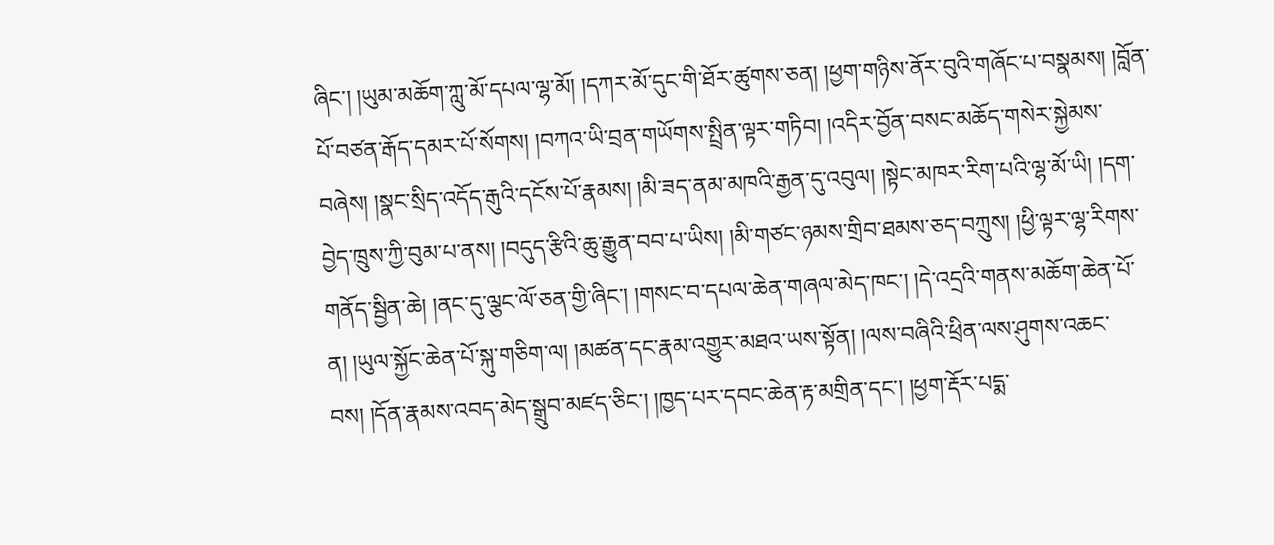ཞིང་། །ཡུམ་མཆོག་ཀླུ་མོ་དཔལ་ལྷ་མོ། །དཀར་མོ་དུང་གི་ཐོར་ཚུགས་ཅན། །ཕྱག་གཉིས་ནོར་བུའི་གཞོང་པ་བསྣམས། །བློན་པོ་བཙན་རྒོད་དམར་པོ་སོགས། །བཀའ་ཡི་བྲན་གཡོགས་སྤྲིན་ལྟར་གཏིབ། །འདིར་བྱོན་བསང་མཆོད་གསེར་སྐྱེམས་བཞེས། །སྣང་སྲིད་འདོད་རྒུའི་དངོས་པོ་རྣམས། །མི་ཟད་ནམ་མཁའི་རྒྱན་དུ་འབུལ། །སྟེང་མཁར་རིག་པའི་ལྷ་མོ་ཡི། །དག་བྱེད་ཁྲུས་ཀྱི་བུམ་པ་ནས། །བདུད་རྩིའི་ཆུ་རྒྱུན་བབ་པ་ཡིས། །མི་གཙང་ཉམས་གྲིབ་ཐམས་ཅད་བཀྲུས། །ཕྱི་ལྟར་ལྷ་རིགས་གནོད་སྦྱིན་ཆེ། །ནང་དུ་ལྕང་ལོ་ཅན་གྱི་ཞིང་། །གསང་བ་དཔལ་ཆེན་གཞལ་མེད་ཁང་། །དེ་འདྲའི་གནས་མཆོག་ཆེན་པོ་ན། །ཡུལ་སྐྱོང་ཆེན་པོ་སྐུ་གཅིག་ལ། །མཚན་དང་རྣམ་འགྱུར་མཐའ་ཡས་སྟོན། །ལས་བཞིའི་ཕྲིན་ལས་ཤུགས་འཆང་བས། །དོན་རྣམས་འབད་མེད་སྒྲུབ་མཛད་ཅིང་། །ཁྱད་པར་དབང་ཆེན་རྟ་མགྲིན་དང་། །ཕྱག་རྡོར་པདྨ་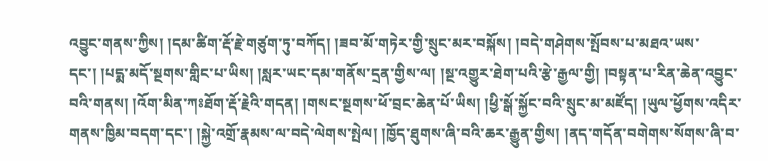འབྱུང་གནས་ཀྱིས། །དམ་ཚིག་རྡོ་རྗེ་གཙུག་ཏུ་བཀོད། །ཟབ་མོ་གཏེར་གྱི་སྲུང་མར་བསྐོས། །བདེ་གཤེགས་སྤོབས་པ་མཐའ་ཡས་དང་། །པདྨ་མདོ་སྔགས་གླིང་པ་ཡིས། །སླར་ཡང་དམ་གནོས་དྲན་གྱིས་ལ། །སྔ་འགྱུར་ཐེག་པའི་རྩེ་རྒྱལ་གྱི། །བསྟན་པ་རིན་ཆེན་འབྱུང་བའི་གནས། །འོག་མིན་ཀཿཐོག་རྡོ་རྗེའི་གདན། །གསང་སྔགས་ཕོ་བྲང་ཆེན་པོ་ཡིས། །ཕྱི་སྒོ་སྐྱོང་བའི་སྲུང་མ་མཛོད། །ཡུལ་ཕྱོགས་འདིར་གནས་ཁྱིམ་བདག་དང་། །སྐྱེ་འགྲོ་རྣམས་ལ་བདེ་ལེགས་སྤེལ། །ཁྱོད་ཐུགས་ཞི་བའི་ཆར་རྒྱུན་གྱིས། །ནད་གདོན་བགེགས་སོགས་ཞི་བ་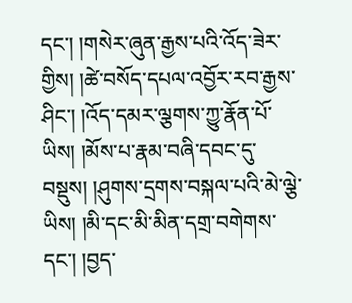དང་། །གསེར་ཞུན་རྒྱས་པའི་འོད་ཟེར་གྱིས། །ཚེ་བསོད་དཔལ་འབྱོར་རབ་རྒྱས་ཤིང་། །འོད་དམར་ལྕགས་ཀྱུ་རྣོན་པོ་ཡིས། །མོས་པ་རྣམ་བཞི་དབང་དུ་བསྡུས། །ཤུགས་དྲགས་བསྐལ་པའི་མེ་ལྕེ་ཡིས། །མི་དང་མི་མིན་དགྲ་བགེགས་དང་། །བྱད་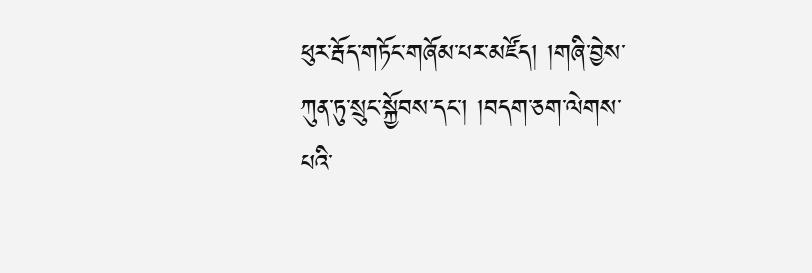ཕུར་རྦོད་གཏོང་གཞོམ་པར་མཛོད། །གཞི་བྱེས་ཀུན་ཏུ་སྲུང་སྐྱོབས་དང་། །བདག་ཅག་ལེགས་པའི་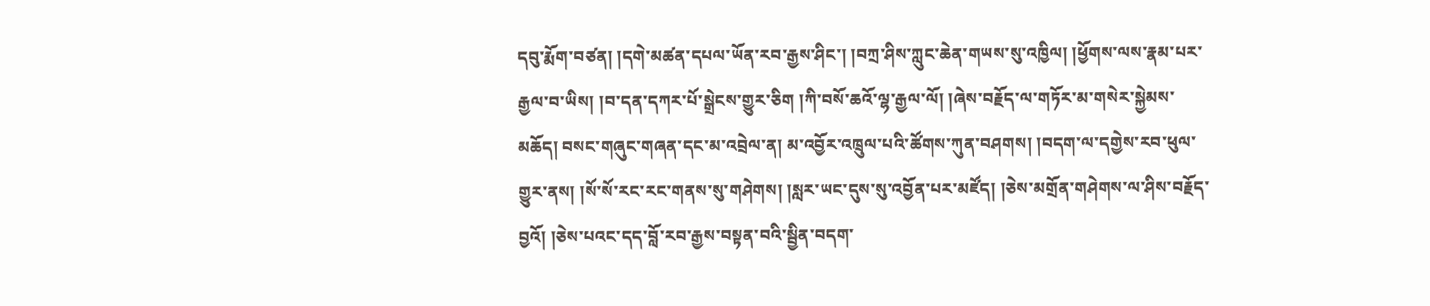དབུ་རྨོག་བཙན། །དགེ་མཚན་དཔལ་ཡོན་རབ་རྒྱས་ཤིང་། །བཀྲ་ཤིས་ཀླུང་ཆེན་གཡས་སུ་འཁྱིལ། །ཕྱོགས་ལས་རྣམ་པར་རྒྱལ་བ་ཡིས། །བ་དན་དཀར་པོ་སྒྲེངས་གྱུར་ཅིག །ཀི་བསོ་ཆའོ་ལྷ་རྒྱལ་ལོ། །ཞེས་བརྗོད་ལ་གཏོར་མ་གསེར་སྐྱེམས་མཆོད། བསང་གཞུང་གཞན་དང་མ་འབྲེལ་ན། མ་འབྱོར་འཁྲུལ་པའི་ཚོགས་ཀུན་བཤགས། །བདག་ལ་དགྱེས་རབ་ཕུལ་གྱུར་ནས། །སོ་སོ་རང་རང་གནས་སུ་གཤེགས། །སླར་ཡང་དུས་སུ་འབྱོན་པར་མཛོད། །ཅེས་མགྲོན་གཤེགས་ལ་ཤིས་བརྗོད་བྱའོ། །ཅེས་པའང་དད་བློ་རབ་རྒྱས་བསྟན་བའི་སྦྱིན་བདག་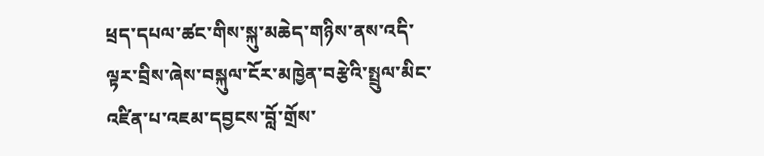ཕྲད་དཔལ་ཚང་གིས་སྐུ་མཆེད་གཉིས་ནས་འདི་ལྟར་བྲིས་ཞེས་བསྐུལ་ངོར་མཁྱེན་བརྩེའི་སྤྲུལ་མིང་འཛིན་པ་འཇམ་དབྱངས་བློ་གྲོས་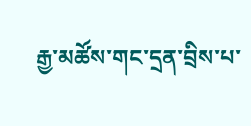རྒྱ་མཚོས་གང་དྲན་བྲིས་པ་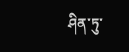ཤིན་ཏུ་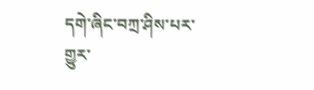དགེ་ཞིང་བཀྲ་ཤིས་པར་གྱུར་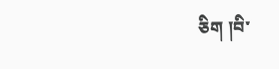ཅིག །བི་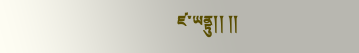ཛ་ཡནྟུ།། །།